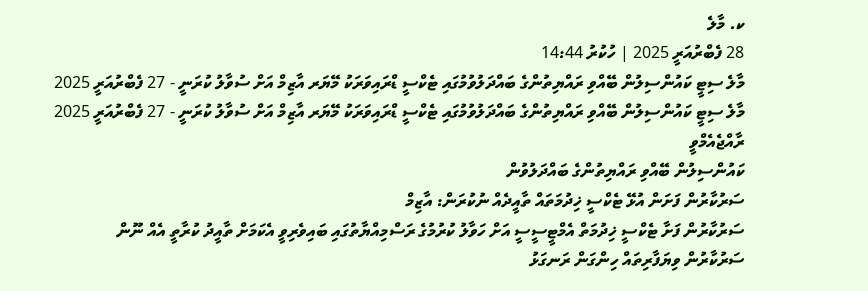ކ. މާލެ
28 ފެބްރުއަރީ 2025 | ހުކުރު 14:44
މާލެ ސިޓީ ކައުންސިލުން ބޭއްވި ރައްޔިތުންގެ ބައްދަލުވުމުގައި ޓެކްސީ ޑްރައިވަރަކު މޭޔަރ އާޒިމް އަށް ސުވާލު ކުރަނީ - 27 ފެބްރުއަރީ 2025
މާލެ ސިޓީ ކައުންސިލުން ބޭއްވި ރައްޔިތުންގެ ބައްދަލުވުމުގައި ޓެކްސީ ޑްރައިވަރަކު މޭޔަރ އާޒިމް އަށް ސުވާލު ކުރަނީ - 27 ފެބްރުއަރީ 2025
ރާއްޖެއެމްވީ
ކައުންސިލުން ބޭއްވި ރައްޔިތުންގެ ބައްދަލުވުން
ސަރުކާރުން ފަށަން އުޅޭ ޓެކްސީ ޚިދުމަތައް ތާއީދެއް ނުކުރަން: އާޒިމް
ސަރުކާރުން ފަށާ ޓެކްސީ ޚިދުމަތް އެމްޓީސީސީ އަށް ހަވާލު ކުރުމުގެ ރަސްމިއްޔާތުގައި ބައިވެރިވީ އެކަމަށް ތާއީދު ކުރާތީ އެއް ނޫން
ސަރުކާރުން ވިޔަފާރިތައް ހިންގަން ރަނގަޅު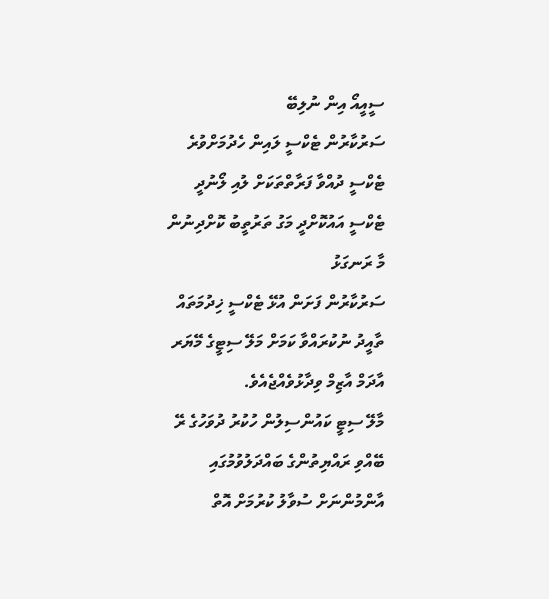ސީއީއޯ އިން ނުލިބޭ
ސަރުކާރުން ޓެކްސީ ލައިން ހެދުމަށްވުރެ ޓެކްސީ ދުއްވާ ފަރާތްތަކަށް ލުއި ލޯނުދީ ޓެކްސީ އައުކޮށްދީ މަގު ތަރުތީބު ކޮށްދިނުން މާ ރަނގަޅު
ސަރުކާރުން ފަށަން އުޅޭ ޓެކްސީ ޚިދުމަތައް ތާއީދު ނުކުރައްވާ ކަމަށް މަލޭ ސިޓީގެ މޭޔަރ އާދަމް އާޒިމް ވިދާޅުވެއްޖެއެވެ.
މާލޭ ސިޓީ ކައުންސިލުން ހުކުރު ދުވަހުގެ ރޭ ބޭއްވި ރައްޔިތުންގެ ބައްދަލުވުމުގައި އާންމުންނަށް ސުވާލު ކުރުމަށް އޮތް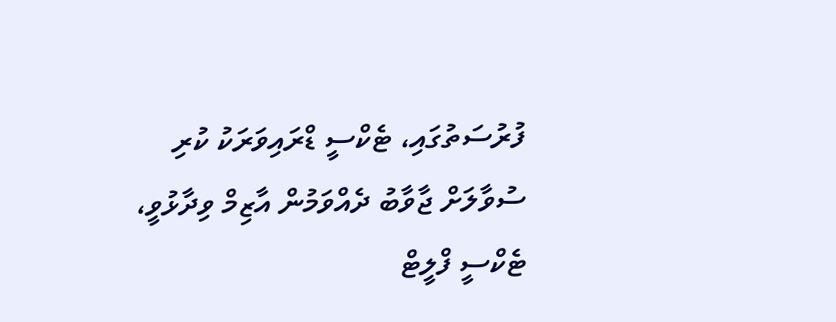ފުރުސަތުގައި، ޓެކްސީ ޑްރައިވަރަކު ކުރި ސުވާލަށް ޖާވާބު ދެއްވަމުން އާޒިމް ވިދާޅުވީ، ޓެކްސީ ފްލީޓް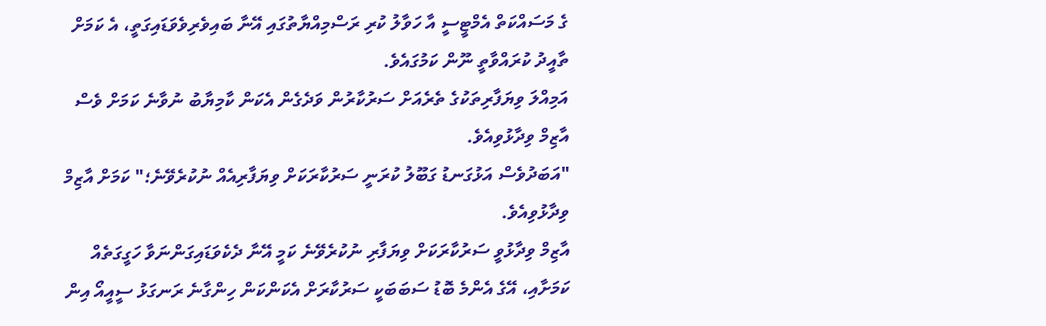ގެ މަސައްކަތް އެމްޓީސީ އާ ހަވާލު ކުރި ރަސްމިއްޔާތުގައި އޭނާ ބައިވެރިވެވަޑައިގަތީ، އެ ކަމަށް ތާއީދު ކުރައްވާތީ ނޫން ކަމުގައެވެ.
އަމިއްލަ ވިޔަފާރިތަކުގެ ތެރެއަށް ސަރުކާރުން ވަދެގެން އެކަން ކާމިޔާބު ނުވާނެ ކަމަށް ވެސް އާޒިމް ވިދާޅުވިއެވެ.
"އަބަދުވެސް އަޅުގަނޑު ގަބޫލު ކުރަނީ ސަރުކާރަކަށް ވިޔަފާރިއެއް ނުކުރެވޭނެ؛" ކަމަށް އާޒިމް ވިދާޅުވިއެވެ.
އާޒިމް ވިދާޅުވީ ސަރުކާރަކަށް ވިޔަފާރި ނުކުރެވޭނެ ކަމީ އޭނާ ދެކެވަޑައިގަންނަވާ ހަގީގަތެއް ކަމަށާއި، އޭގެ އެންމެ ބޮޑު ސަބަބަކީ ސަރުކާރަށް އެކަންކަން ހިންގާނެ ރަނގަޅު ސީއީއޯ އިން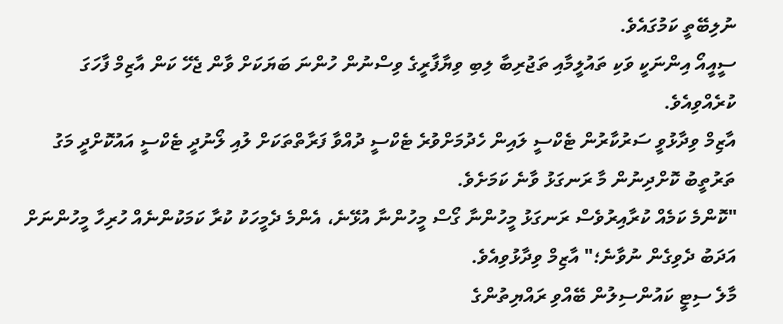ނުލިބޭތީ ކަމުގައެވެ.
ސީއީއޯ އިންނަކީ ވަކި ތައުލީމާއި ތަޖުރިބާ ލިބި ވިޔާފާރީގެ ވިސްނުން ހުންނަ ބަޔަކަށް ވާން ޖެހޭ ކަން އާޒިމް ފާހަގަ ކުރެއްވިއެވެ.
އާޒިމް ވިދާޅުވީ ސަރުކާރުން ޓެކްސީ ލައިން ހެދުމަށްވުރެ ޓެކްސީ ދުއްވާ ފަރާތްތަކަށް ލުއި ލޯނުދީ ޓެކްސީ އައުކޮށްދީ މަގު ތަރުތީބު ކޮށްދިނުން މާ ރަނގަޅު ވާނެ ކަމަށެވެ.
"ކޮންމެ ކަމެއް ކުރާއިރުވެސް ރަނގަޅު މީހުންނާ ގޯސް މީހުންނާ އުޅޭނެ، އެންމެ ދެމީހަކު ކުރާ ކަމަކުންނެއް ހުރިހާ މީހުންނަށް އަދަބު ދެވިގެން ނުވާނެ؛" އާޒިމް ވިދާޅުވިއެވެ.
މާލެ ސިޓީ ކައުންސިލުން ބޭއްވި ރައްޔިތުންގެ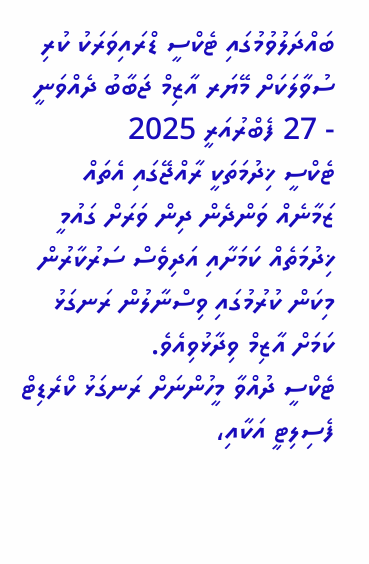ބައްދަލުވުމުގައި ޓެކްސީ ޑްރައިވަރަކު ކުރި ސުވާލަކަށް މޭޔަރ އާޒިމް ޖަބާބު ދެއްވަނީ - 27 ފެބްރުއަރީ 2025
ޓެކްސީ ޚިދުމަތަކީ ރާއްޖޭގައި އެތައް ޒަމާނެއް ވަންދެން ދިން ވަރަށް ގައުމީ ޚިދުމަތެއް ކަމަށާއި އަދިވެސް ސަރުކާރުން މިކަން ކުރުމުގައި ވިސްނާލުން ރަނގަޅު ކަމަށް އާޒިމް ވިދާޅުވިއެވެ.
ޓެކްސީ ދުއްވާ މީހުންނަށް ރަނގަޅު ކްރެޑިޓް ފެސިލިޓީ އަކާއި،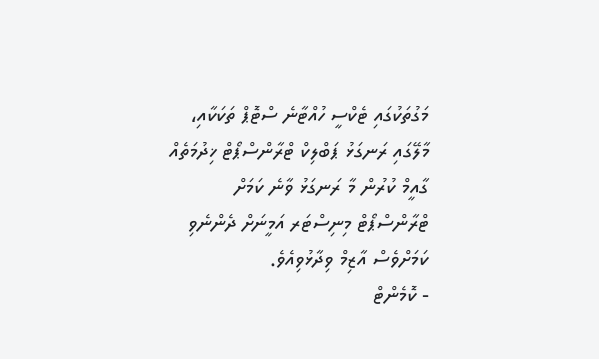މަގުތަކުގައި ޓެކްސީ ހުއްޓާނެ ސްޓޮޕް ތަކަކާއި، މާލޭގައި ރަނގަޅު ޕަބްލިކް ޓްރާންސްޕޯޓް ޚިދުމަތެއް ގާއީމް ކުރުން މާ ރަނގަޅު ވާނެ ކަމަށް ޓްރާންސްޕޯޓް މިނިސްޓަރ އަމީނަށް ދެންނެވި ކަމަށްވެސް އާޒިމް ވިދާޅުވިއެވެ.
- ކޮމެންޓް